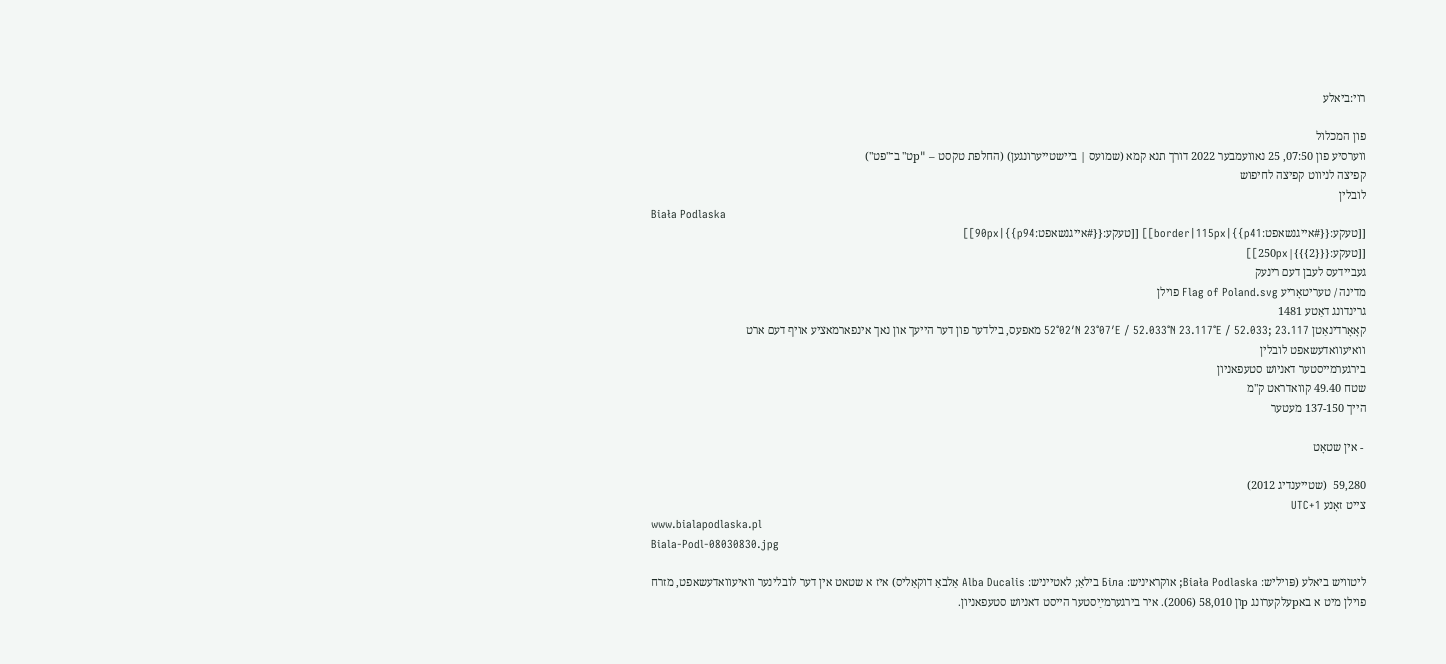רוי:ביאלע

פון המכלול
ווערסיע פון 07:50, 25 נאוועמבער 2022 דורך תנא קמא (שמועס | ביישטייערונגען) (החלפת טקסט – "pט" ב־"פט")
קפיצה לניווט קפיצה לחיפוש
לובלין
Biała Podlaska
[[טעקע:{{#אייגנשאפט:p41}}|border|115px]] [[טעקע:{{#אייגנשאפט:p94}}|90px]]
[[טעקע:{{{2}}}|250px]]
געביידעס לעבן דעם רינעק
מדינה / טעריטאָריע Flag of Poland.svg פוילן
גרינדונג דאַטע 1481
קאָאָרדינאַטן 52°02′N 23°07′E / 52.033°N 23.117°E / 52.033; 23.117 מאפעס, בילדער פון דער הייעך און נאך אינפארמאציע אויף דעם ארט
וואיעוואדעשאפט לובלין
בירגערמייסטער דאניוש סטעפאניון
שטח 49.40 קוואדראט ק"מ
הייך 137-150 מעטער

 ‑ אין שטאָט

59,280  (שטייענדיג 2012)
צייט זאָנע UTC+1
www.bialapodlaska.pl
Biala-Podl-08030830.jpg

ליטוויש ביאלע (פּויליש: Biała Podlaska; אוקראיניש: Біла בילאַ; לאטייניש: Alba Ducalis אַלבאַ דוקאַליס) איז א שטאט אין דער לובלינער וואיעוואדעשאפט, מזרח פוילן מיט א באpעלקערונג pון 58,010 (2006). איר בירגערמײַסטער הייסט דאניוש סטעפאניון.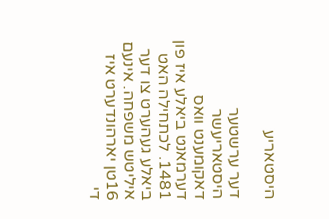היסטאריע

דער ערשטער היסטאריעשר דאקומענט וואס דערמאנט ביאלע איז פון 1481. לכתחילה האט ביאלע געהערט צו דער איליטש משפחה. אינעם 16טן יארהונדערט איז די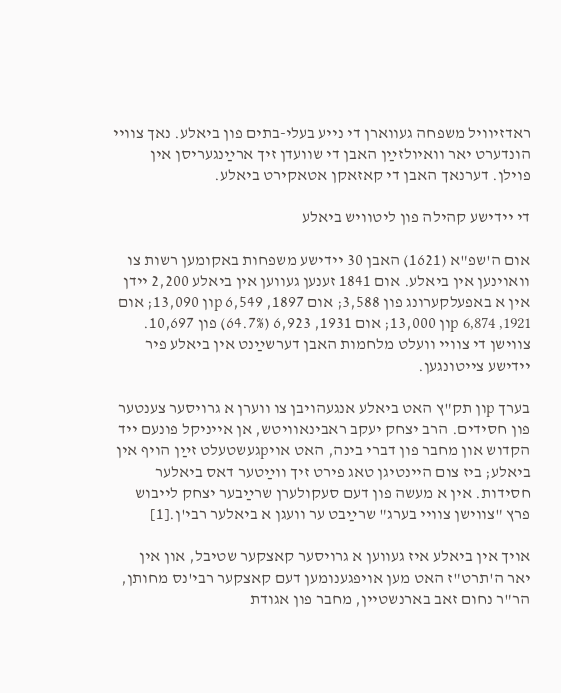ראדזיוויל משפחה געווארן די נייע בעלי-בתים פון ביאלע. נאך צוויי הונדערט יאר וואיולזײַן האבן די שוועדן זיך ארײַנגעריסן אין פוילן. דערנאך האבן די קאזאקן אטאקירט ביאלע.

די יידישע קהילה פון ליטוויש ביאלע

אום ה'שפ"א (1621) האבן 30 יידישע משפחות באקומען רשות צו וואוינען אין ביאלע. אום 1841 זענען געווען אין ביאלע 2,200 יידן אין א באפעלקערונג פון 3,588; אום 1897, 6,549 pון 13,090; אום 1921, 6,874 pון 13,000; אום 1931, 6,923 (64.7%) פון 10,697. צווישן די צוויי וועלט מלחמות האבן דערשײַנט אין ביאלע פיר יידישע צייטונגען.

בערך pון תק"ץ האט ביאלע אנגעהויבן צו ווערן א גרויסער צענטער פון חסידים. הרב יצחק יעקב ראבינאוויטש, אן אייניקל פונעם ייד הקדוש און מחבר פון דברי בינה, האט אויpגעשטעלט זײַן הויף אין ביאלע; ביז צום היינטיגן טאג פירט זיך ווײַטער דאס ביאלער חסידות. אין א מעשה פון דעם סעקולערן שרײַבער יצחק לייבוש פרץ "צווישן צוויי בערג" שרײַבט ער וועגן א ביאלער רבי'ן.[1]

אויך אין ביאלע איז געווען א גרויסער קאצקער שטיבל, און אין יאר ה'תרט"ז האט מען אויפגענומען דעם קאצקער רבי'נס מחותן, הר"ר נחום זאב בארנשטיין, מחבר פון אגודת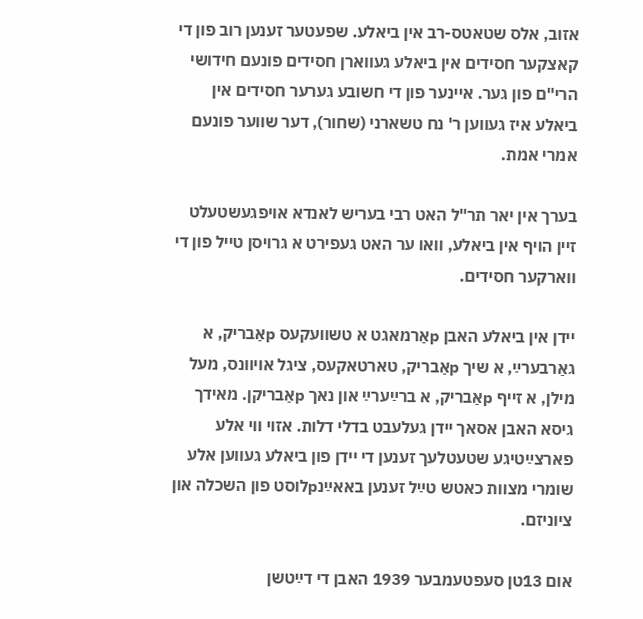אזוב, אלס שטאטס-רב אין ביאלע. שפעטער זענען רוב פון די קאצקער חסידים אין ביאלע געווארן חסידים פונעם חידושי הרי"ם פון גער. איינער פון די חשובע גערער חסידים אין ביאלע איז געווען ר' נח טשארני (שחור), דער שווער פונעם אמרי אמת.

בערך אין יאר תר"ל האט רבי בעריש לאנדא אויפגעשטעלט זיין הויף אין ביאלע, וואו ער האט געפירט א גרויסן טייל פון די ווארקער חסידים.

יידן אין ביאלע האבן pאַרמאגט א טשוועקעס pאַבריק, א גאַרבערײַ, א שיך pאַבריק, טארטאקעס, ציגל אויוונס, מעל מילן, א זייף pאַבריק, א ברײַערײַ און נאך pאַבריקן. מאידך גיסא האבן אסאך יידן געלעבט בדלי דלות. אזוי ווי אלע פארצײַטיגע שטעטלעך זענען די יידן פון ביאלע געווען אלע שומרי מצוות כאטש טײַל זענען באאײַנpלוסט פון השכלה און ציוניזם.

אום 13טן סעפטעמבער 1939 האבן די דײַטשן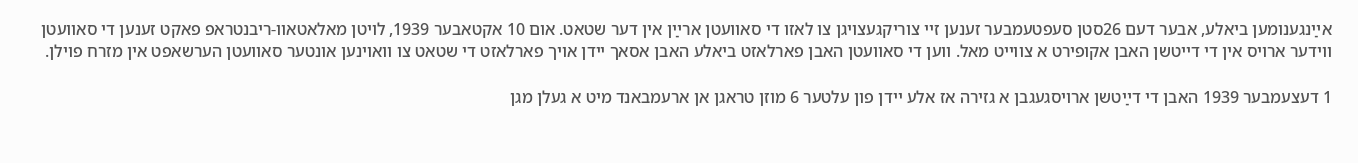אײַנגענומען ביאלע, אבער דעם 26סטן סעפטעמבער זענען זיי צוריקגעצויגן צו לאזו די סאוועטן ארײַן אין דער שטאט. אום 10 אקטאבער 1939, לויטן מאלאטאוו-ריבנטראפ פאקט זענען די סאוועטן ווידער ארויס אין די דייטשן האבן אקופירט א צווייט מאל. ווען די סאוועטן האבן פארלאזט ביאלע האבן אסאך יידן אויך פארלאזט די שטאט צו וואוינען אונטער סאוועטן הערשאפט אין מזרח פוילן.

1 דעצעמבער 1939 האבן די דײַטשן ארויסגעגבן א גזירה אז אלע יידן פון עלטער 6 מוזן טראגן אן ארעמבאנד מיט א געלן מגן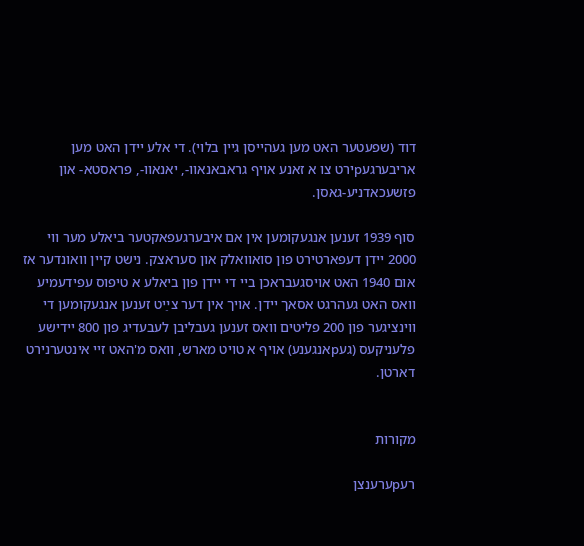דוד (שפעטער האט מען געהייסן גיין בלוי). די אלע יידן האט מען אריבערגעpירט צו א זאנע אויף גראבאנאוו-, יאנאוו-, פראסטא- און פזשעכאדניע-גאסן.

סוף 1939 זענען אנגעקומען אין אם איבערגעפאקטער ביאלע מער ווי 2000 יידן דעפארטירט פון סואוואלק און סעראצק. נישט קיין וואונדער אז אום 1940 האט אויסגעבראכן ביי די יידן פון ביאלע א טיפוס עפידעמיע וואס האט געהרגט אסאך יידן. אויך אין דער צײַט זענען אנגעקומען די ווינציגער פון 200 פליטים וואס זענען געבליבן לעבעדיג פון 800 יידישע פלעניקעס (געpאנגענע) אויף א טויט מארש, וואס מ'האט זיי אינטערנירט דארטן.


מקורות

רעpערענצן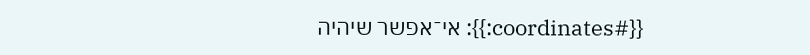{{#coordinates:}}: אי־אפשר שיהיה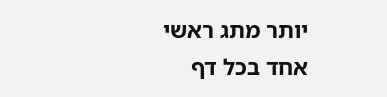יותר מתג ראשי אחד בכל דף